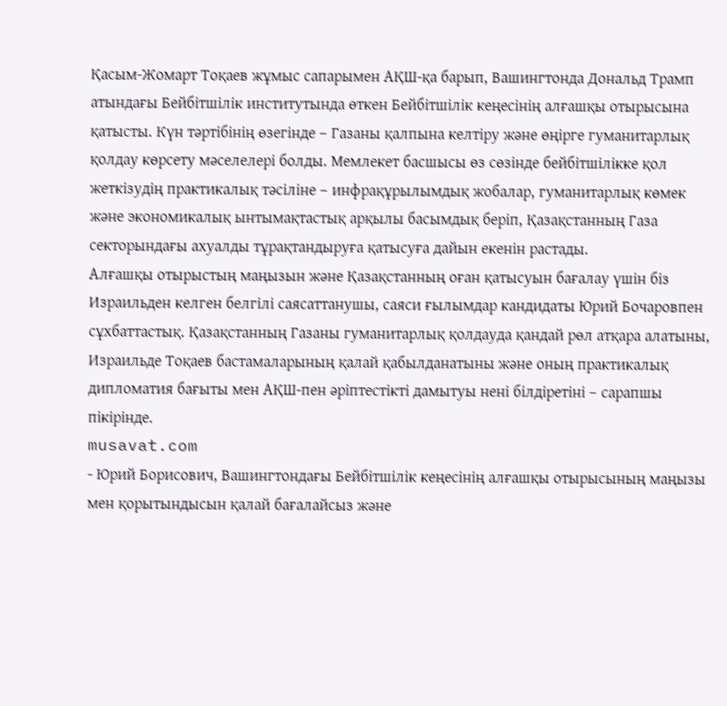Қасым-Жомарт Тоқаев жұмыс сапарымен АҚШ-қа барып, Вашингтонда Дональд Трамп атындағы Бейбітшілік институтында өткен Бейбітшілік кеңесінің алғашқы отырысына қатысты. Күн тәртібінің өзегінде – Газаны қалпына келтіру және өңірге гуманитарлық қолдау көрсету мәселелері болды. Мемлекет басшысы өз сөзінде бейбітшілікке қол жеткізудің практикалық тәсіліне – инфрақұрылымдық жобалар, гуманитарлық көмек және экономикалық ынтымақтастық арқылы басымдық беріп, Қазақстанның Газа секторындағы ахуалды тұрақтандыруға қатысуға дайын екенін растады.
Алғашқы отырыстың маңызын және Қазақстанның оған қатысуын бағалау үшін біз Израильден келген белгілі саясаттанушы, саяси ғылымдар кандидаты Юрий Бочаровпен сұхбаттастық. Қазақстанның Газаны гуманитарлық қолдауда қандай рөл атқара алатыны, Израильде Тоқаев бастамаларының қалай қабылданатыны және оның практикалық дипломатия бағыты мен АҚШ-пен әріптестікті дамытуы нені білдіретіні – сарапшы пікірінде.
musavat.com
- Юрий Борисович, Вашингтондағы Бейбітшілік кеңесінің алғашқы отырысының маңызы мен қорытындысын қалай бағалайсыз және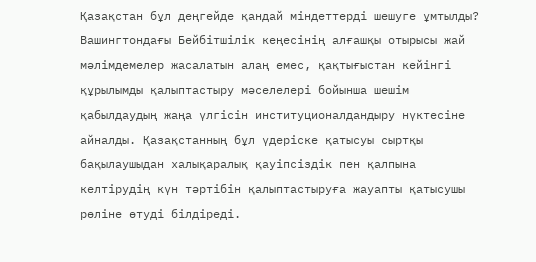Қазақстан бұл деңгейде қандай міндеттерді шешуге ұмтылды?
Вашингтондағы Бейбітшілік кеңесінің алғашқы отырысы жай мәлімдемелер жасалатын алаң емес, қақтығыстан кейінгі құрылымды қалыптастыру мәселелері бойынша шешім қабылдаудың жаңа үлгісін институционалдандыру нүктесіне айналды. Қазақстанның бұл үдеріске қатысуы сыртқы бақылаушыдан халықаралық қауіпсіздік пен қалпына келтірудің күн тәртібін қалыптастыруға жауапты қатысушы рөліне өтуді білдіреді.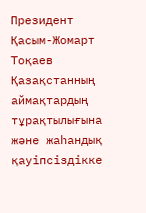Президент Қасым-Жомарт Тоқаев Қазақстанның аймақтардың тұрақтылығына және жаһандық қауіпсіздікке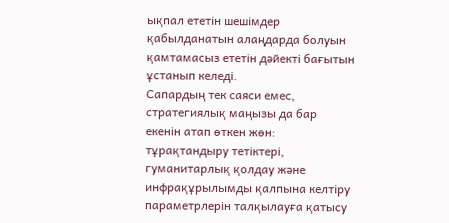ықпал ететін шешімдер қабылданатын алаңдарда болуын қамтамасыз ететін дәйекті бағытын ұстанып келеді.
Сапардың тек саяси емес, стратегиялық маңызы да бар екенін атап өткен жөн: тұрақтандыру тетіктері, гуманитарлық қолдау және инфрақұрылымды қалпына келтіру параметрлерін талқылауға қатысу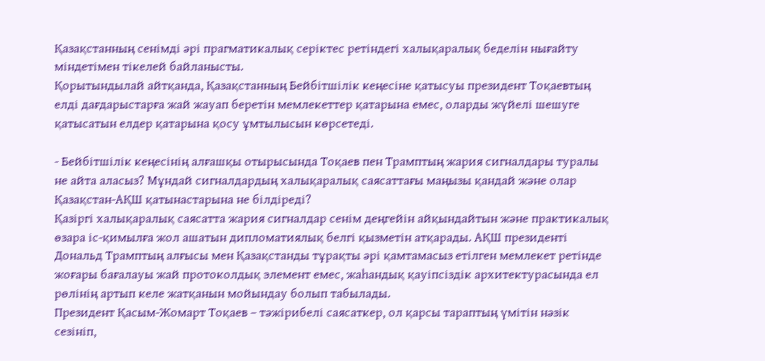Қазақстанның сенімді әрі прагматикалық серіктес ретіндегі халықаралық беделін нығайту міндетімен тікелей байланысты.
Қорытындылай айтқанда, Қазақстанның Бейбітшілік кеңесіне қатысуы президент Тоқаевтың елді дағдарыстарға жай жауап беретін мемлекеттер қатарына емес, оларды жүйелі шешуге қатысатын елдер қатарына қосу ұмтылысын көрсетеді.

- Бейбітшілік кеңесінің алғашқы отырысында Тоқаев пен Трамптың жария сигналдары туралы не айта аласыз? Мұндай сигналдардың халықаралық саясаттағы маңызы қандай және олар Қазақстан-АҚШ қатынастарына не білдіреді?
Қазіргі халықаралық саясатта жария сигналдар сенім деңгейін айқындайтын және практикалық өзара іс-қимылға жол ашатын дипломатиялық белгі қызметін атқарады. АҚШ президенті Дональд Трамптың алғысы мен Қазақстанды тұрақты әрі қамтамасыз етілген мемлекет ретінде жоғары бағалауы жай протоколдық элемент емес, жаһандық қауіпсіздік архитектурасында ел рөлінің артып келе жатқанын мойындау болып табылады.
Президент Қасым-Жомарт Тоқаев – тәжірибелі саясаткер, ол қарсы тараптың үмітін нәзік сезініп,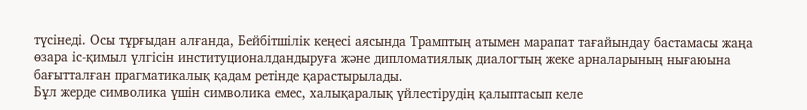түсінеді. Осы тұрғыдан алғанда, Бейбітшілік кеңесі аясында Трамптың атымен марапат тағайындау бастамасы жаңа өзара іс-қимыл үлгісін институционалдандыруға және дипломатиялық диалогтың жеке арналарының нығаюына бағытталған прагматикалық қадам ретінде қарастырылады.
Бұл жерде символика үшін символика емес, халықаралық үйлестірудің қалыптасып келе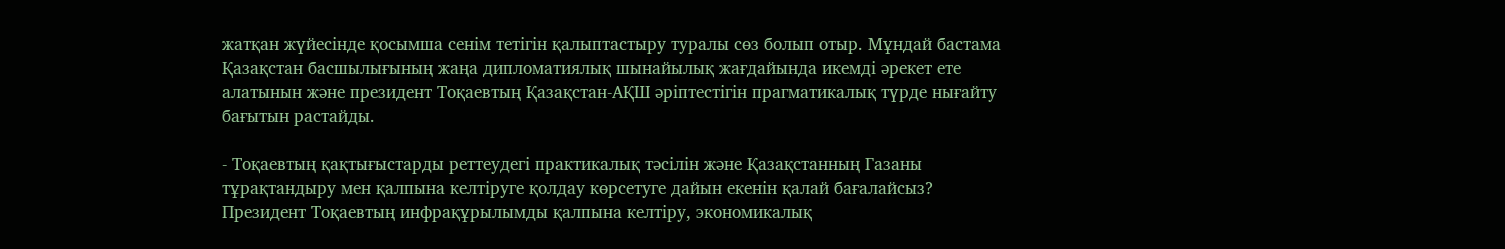жатқан жүйесінде қосымша сенім тетігін қалыптастыру туралы сөз болып отыр. Мұндай бастама Қазақстан басшылығының жаңа дипломатиялық шынайылық жағдайында икемді әрекет ете алатынын және президент Тоқаевтың Қазақстан-АҚШ әріптестігін прагматикалық түрде нығайту бағытын растайды.

- Тоқаевтың қақтығыстарды реттеудегі практикалық тәсілін және Қазақстанның Газаны тұрақтандыру мен қалпына келтіруге қолдау көрсетуге дайын екенін қалай бағалайсыз?
Президент Тоқаевтың инфрақұрылымды қалпына келтіру, экономикалық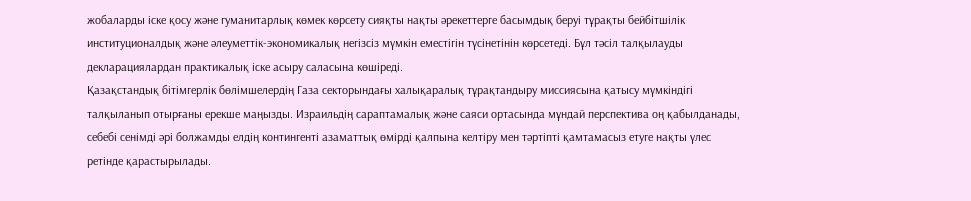жобаларды іске қосу және гуманитарлық көмек көрсету сияқты нақты әрекеттерге басымдық беруі тұрақты бейбітшілік институционалдық және әлеуметтік-экономикалық негізсіз мүмкін еместігін түсінетінін көрсетеді. Бұл тәсіл талқылауды декларациялардан практикалық іске асыру саласына көшіреді.
Қазақстандық бітімгерлік бөлімшелердің Газа секторындағы халықаралық тұрақтандыру миссиясына қатысу мүмкіндігі талқыланып отырғаны ерекше маңызды. Израильдің сараптамалық және саяси ортасында мұндай перспектива оң қабылданады, себебі сенімді әрі болжамды елдің контингенті азаматтық өмірді қалпына келтіру мен тәртіпті қамтамасыз етуге нақты үлес ретінде қарастырылады.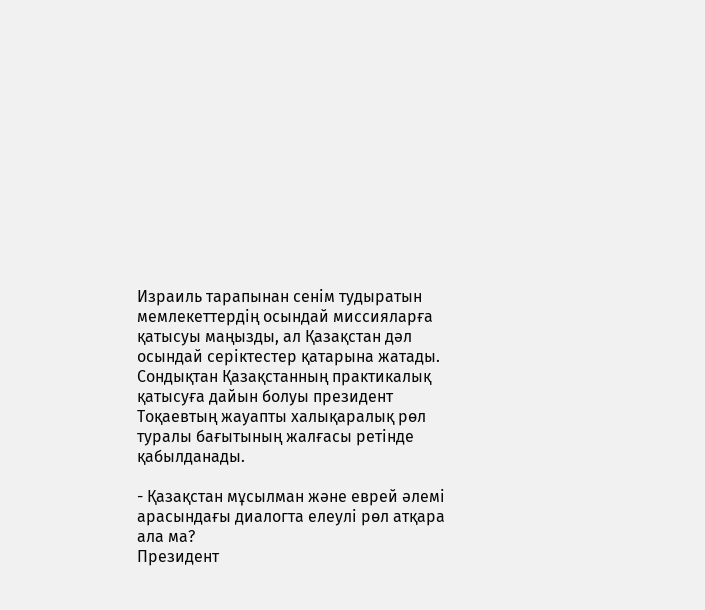Израиль тарапынан сенім тудыратын мемлекеттердің осындай миссияларға қатысуы маңызды, ал Қазақстан дәл осындай серіктестер қатарына жатады. Сондықтан Қазақстанның практикалық қатысуға дайын болуы президент Тоқаевтың жауапты халықаралық рөл туралы бағытының жалғасы ретінде қабылданады.

- Қазақстан мұсылман және еврей әлемі арасындағы диалогта елеулі рөл атқара ала ма?
Президент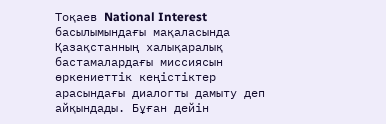Тоқаев National Interest басылымындағы мақаласында Қазақстанның халықаралық бастамалардағы миссиясын өркениеттік кеңістіктер арасындағы диалогты дамыту деп айқындады. Бұған дейін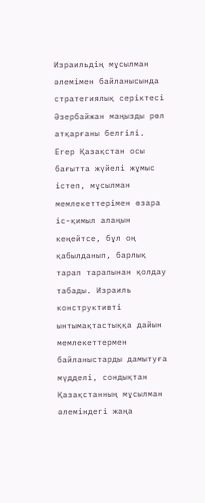Израильдің мұсылман әлемімен байланысында стратегиялық серіктесі Әзербайжан маңызды рөл атқарғаны белгілі.
Егер Қазақстан осы бағытта жүйелі жұмыс істеп, мұсылман мемлекеттерімен өзара іс-қимыл алаңын кеңейтсе, бұл оң қабылданып, барлық тарап тарапынан қолдау табады. Израиль конструктивті ынтымақтастыққа дайын мемлекеттермен байланыстарды дамытуға мүдделі, сондықтан Қазақстанның мұсылман әлеміндегі жаңа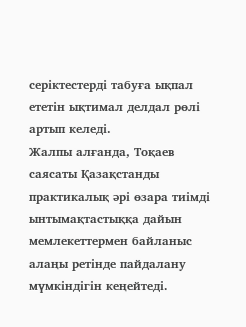серіктестерді табуға ықпал ететін ықтимал делдал рөлі артып келеді.
Жалпы алғанда, Тоқаев саясаты Қазақстанды практикалық әрі өзара тиімді ынтымақтастыққа дайын мемлекеттермен байланыс алаңы ретінде пайдалану мүмкіндігін кеңейтеді.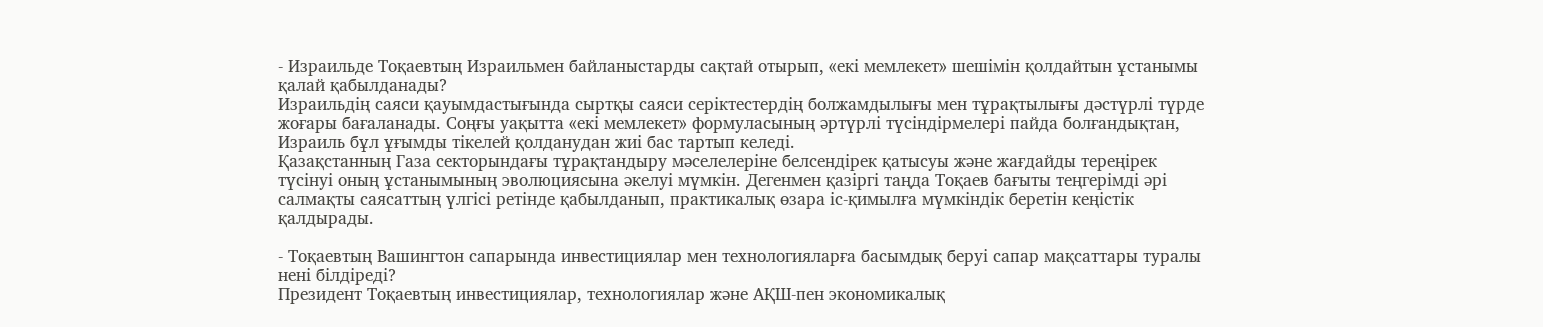- Израильде Тоқаевтың Израильмен байланыстарды сақтай отырып, «екі мемлекет» шешімін қолдайтын ұстанымы қалай қабылданады?
Израильдің саяси қауымдастығында сыртқы саяси серіктестердің болжамдылығы мен тұрақтылығы дәстүрлі түрде жоғары бағаланады. Соңғы уақытта «екі мемлекет» формуласының әртүрлі түсіндірмелері пайда болғандықтан, Израиль бұл ұғымды тікелей қолданудан жиі бас тартып келеді.
Қазақстанның Газа секторындағы тұрақтандыру мәселелеріне белсендірек қатысуы және жағдайды тереңірек түсінуі оның ұстанымының эволюциясына әкелуі мүмкін. Дегенмен қазіргі таңда Тоқаев бағыты теңгерімді әрі салмақты саясаттың үлгісі ретінде қабылданып, практикалық өзара іс-қимылға мүмкіндік беретін кеңістік қалдырады.

- Тоқаевтың Вашингтон сапарында инвестициялар мен технологияларға басымдық беруі сапар мақсаттары туралы нені білдіреді?
Президент Тоқаевтың инвестициялар, технологиялар және АҚШ-пен экономикалық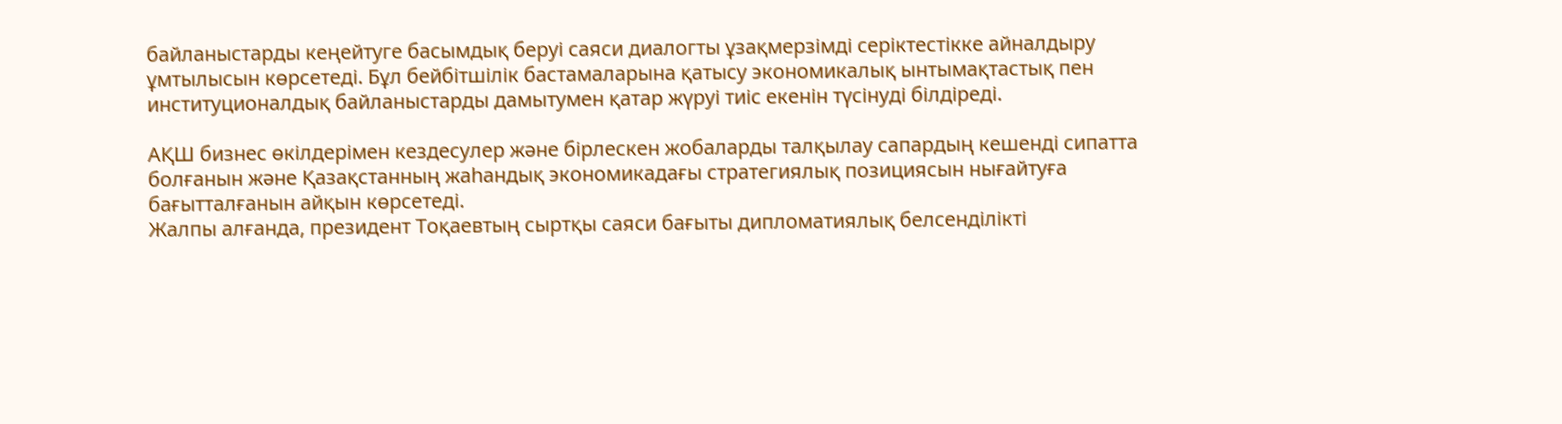байланыстарды кеңейтуге басымдық беруі саяси диалогты ұзақмерзімді серіктестікке айналдыру ұмтылысын көрсетеді. Бұл бейбітшілік бастамаларына қатысу экономикалық ынтымақтастық пен институционалдық байланыстарды дамытумен қатар жүруі тиіс екенін түсінуді білдіреді.

АҚШ бизнес өкілдерімен кездесулер және бірлескен жобаларды талқылау сапардың кешенді сипатта болғанын және Қазақстанның жаһандық экономикадағы стратегиялық позициясын нығайтуға бағытталғанын айқын көрсетеді.
Жалпы алғанда, президент Тоқаевтың сыртқы саяси бағыты дипломатиялық белсенділікті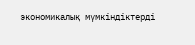экономикалық мүмкіндіктерді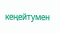кеңейтумен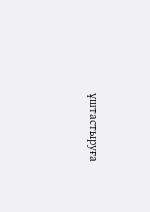ұштастыруға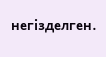негізделген.